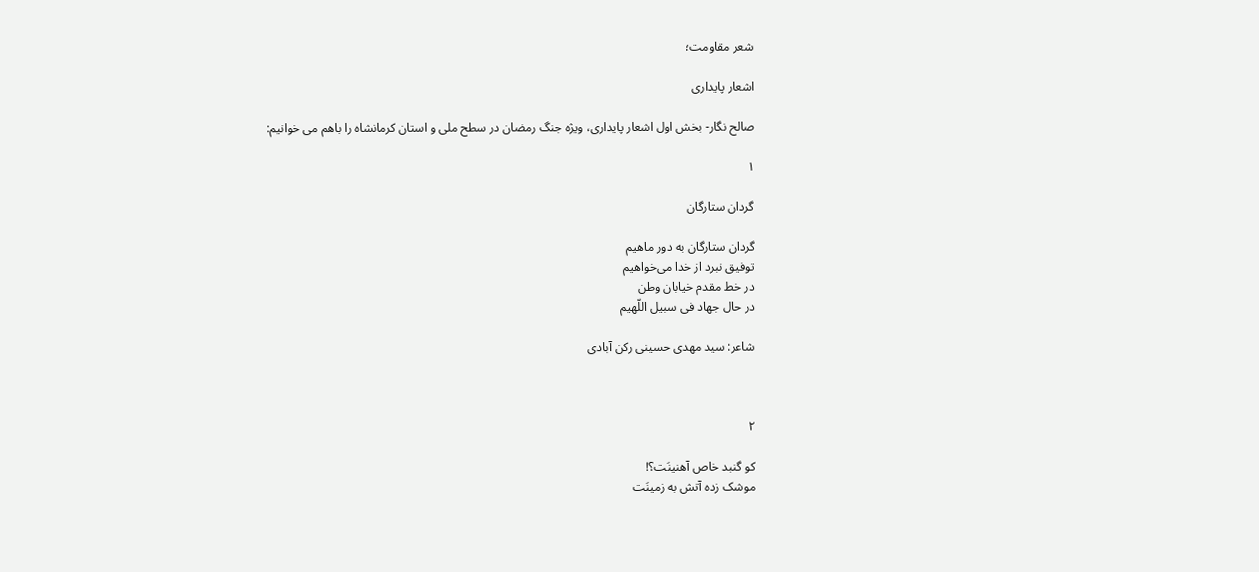شعر مقاومت؛

اشعار پایداری

صالح نگار- بخش اول اشعار پایداری، ویژه جنگ رمضان در سطح ملی و استان کرمانشاه را باهم می خوانیم:

۱

گردان ستارگان

گردان ستارگان به دور ماهیم
توفیق نبرد از خدا می‌خواهیم
در خط مقدم خیابان وطن
در حال جهاد فی سبیل اللّهیم

شاعر: سید مهدی حسینی رکن آبادی



۲

کو گنبد خاص آهنینَت؟!
موشک زده آتش به زمینَت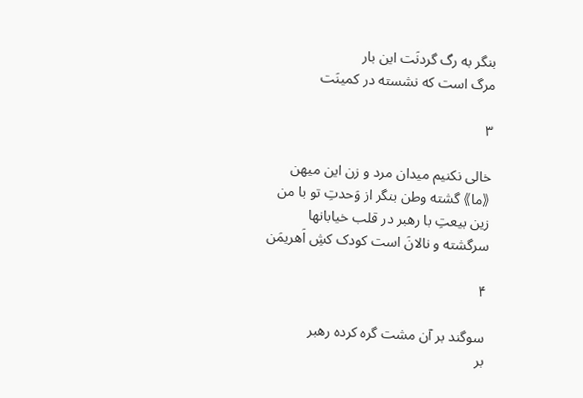بنگر به رگ گردنَت این بار
مرگ است که نشسته در کمینَت

۳

خالی نکنیم میدان مرد و زن این میهن
《ما》 گشته وطن بنگر از وَحدتِ تو با من
زین بیعتِ با رهبر در قلب خیابانها
سرگشته و نالانَ است کودک کشِ اَهریمَن

۴

سوگند بر آن مشت گره کرده رهبر
بر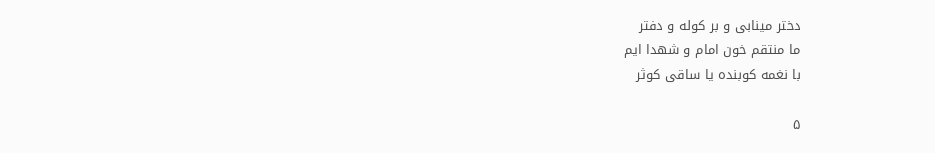دختر مینابی و بر کوله و دفتر
ما منتقم خون امام و شهدا ایم
با نغمه کوبنده یا ساقی کوثر

۵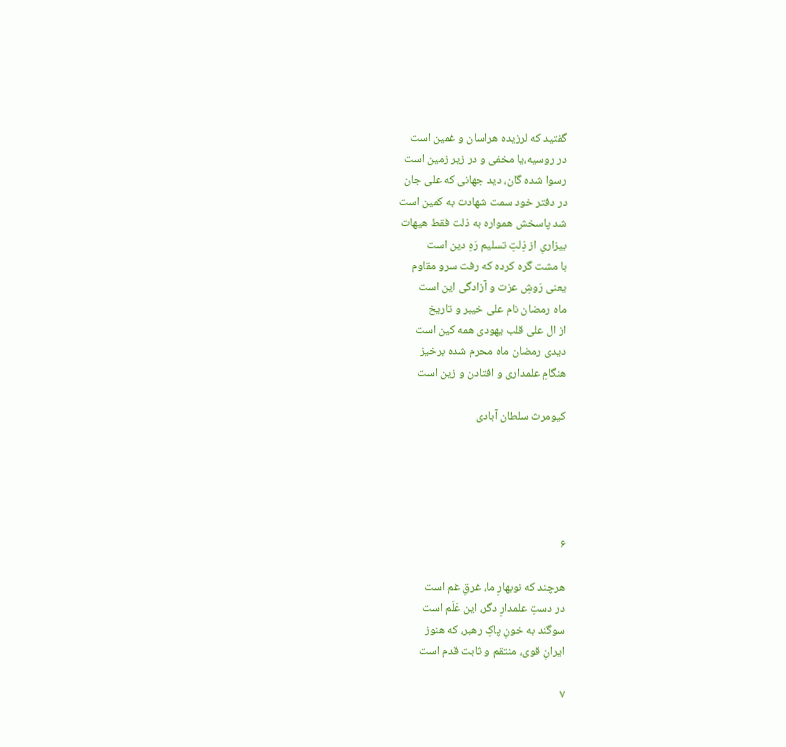گفتید که لرزیده هراسان و غمین است
در روسیه،یا مخفی و در زیر زمین است
رسوا شده گان، دید جهانی که علی جان
در دفتر خود سمت شهادت به کمین است
شد پاسخش همواره به ذلت فقط هیهات
بیزاریِ از ذِلتِ تسلیم رَهِ دین است
با مشت گره کرده که رفت سرو مقاوم
یعنی رَوشِ عزت و آزادگی این است
ماه رمضان نام علی خیبر و تاریخ
از ال علی قلب یهودی همه کین است
دیدی رمضان ماه محرم شده برخیز
هنگامِ علمداری و افتادن و زین است

کیومرث سلطان آبادی





۶

هرچند که نوبهارِ ما، غرقِ غم است
در دستِ علمدارِ دگر، این عَلَم است
سوگند به خونِ پاکِ رهبر، که هنوز
ایرانِ قوی، منتقم و ثابت قدم است

۷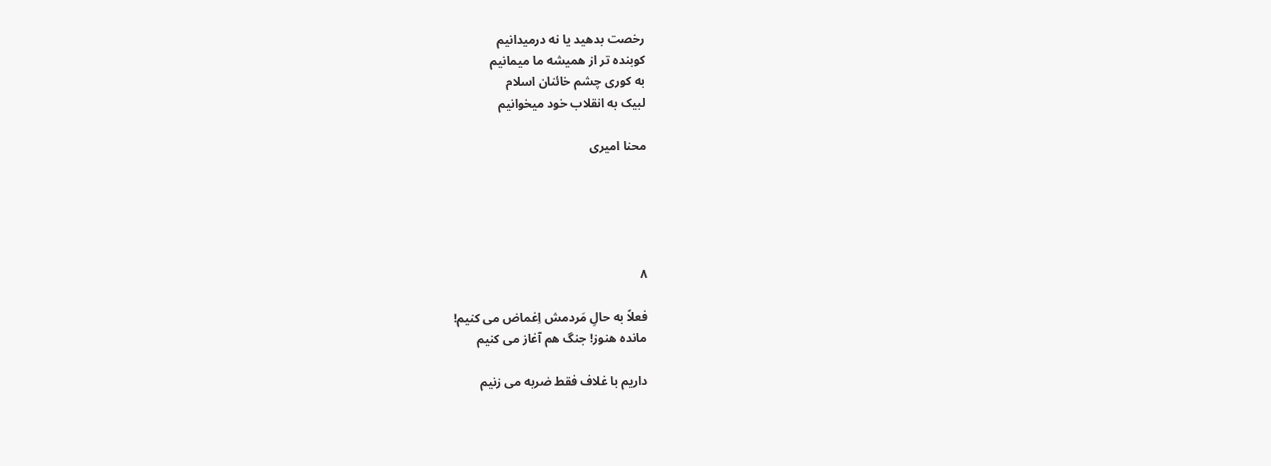رخصت بدهید یا نه درمیدانیم
کوبنده تر از همیشه ما میمانیم
به کوری چشم خائنان اسلام
لبیک به انقلاب خود میخوانیم

محنا امیری





۸

فعلاً به حالِ مَردمش اِغماض می کنیم!
مانده هنوز! جنگ هم آغاز می کنیم

داریم با غلاف فقط ضربه می زنیم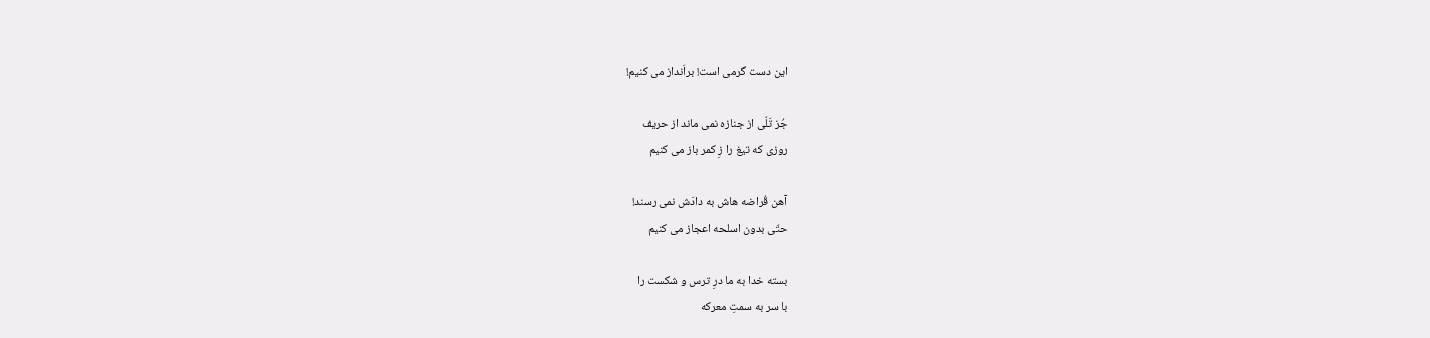این دست گرمی است! براَنداز می کنیم!

جُز تَلّی از جنازه نمی ماند از حریف
روزی که تیغ را زِ کمر باز می کنیم

آهن قُراضه هاش به دادَش نمی رسند!
حتّی بدون اسلحه اعجاز می کنیم

بسته خدا به ما درِ ترس و شکست را
با سر به سمتِ معرکه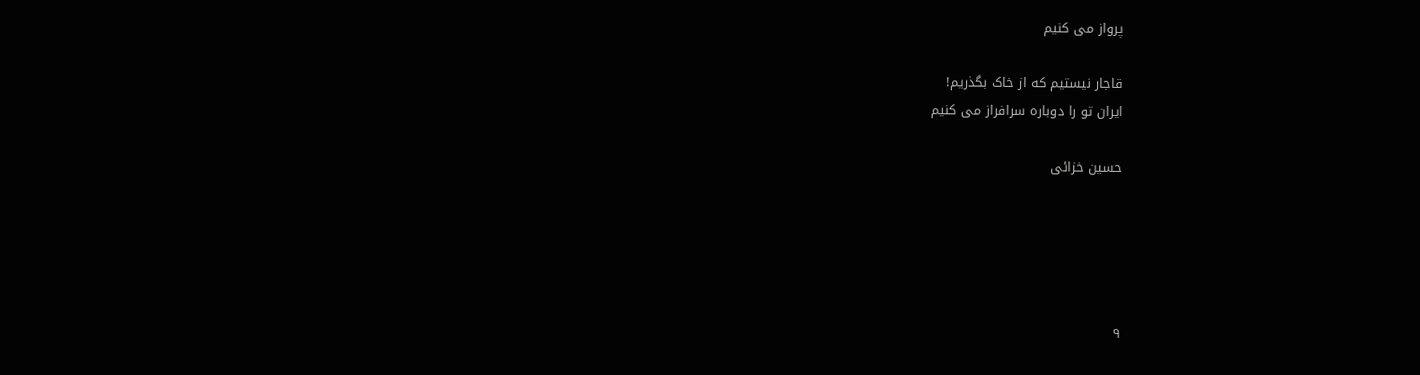پرواز می کنیم

قاجار نیستیم که از خاک بگذریم!
ایران تو را دوباره سرافراز می کنیم

حسین خزائی





۹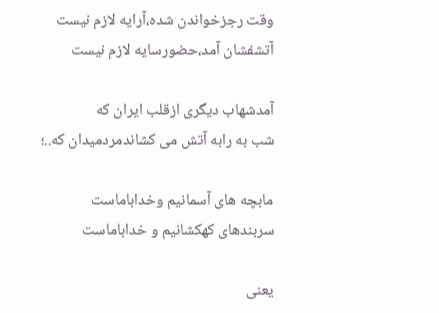وقت رجزخواندن شده،آرایه لازم نیست
آتشفشان آمد،حضورسایه لازم نیست

آمدشهاب دیگری ازقلب ایران که
شب به رابه آتش می کشاندمردمیدان که..؛

مابچه های آسمانیم وخداباماست
سربندهای کهکشانیم و خداباماست

یعنی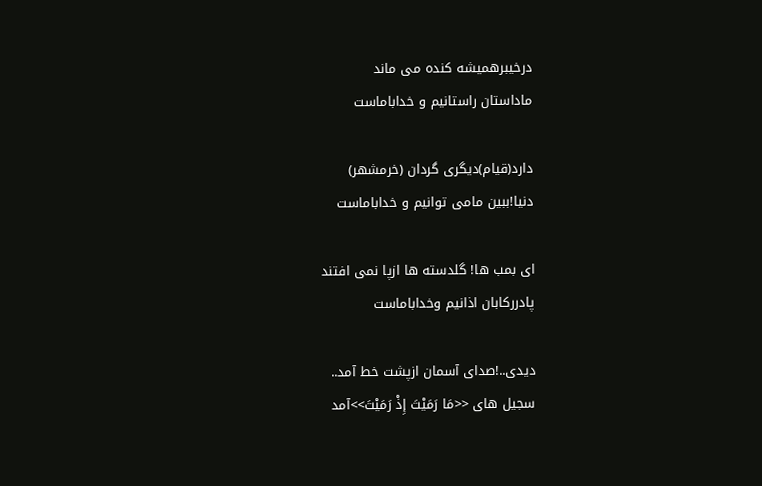درخیبرهمیشه کنده می ماند
ماداستان راستانیم و خداباماست

دارد(قیام)دیگری گردان (خرمشهر)
دنیا!ببین مامی توانیم و خداباماست

ای بمب ها! گلدسته ها ازپا نمی افتند
پادررکابان اذانیم وخداباماست

دیدی..!صدای آسمان ازپشت خط آمد..
سجیل های <<مَا رَمَیْتَ إِذْ رَمَیْتَ>>آمد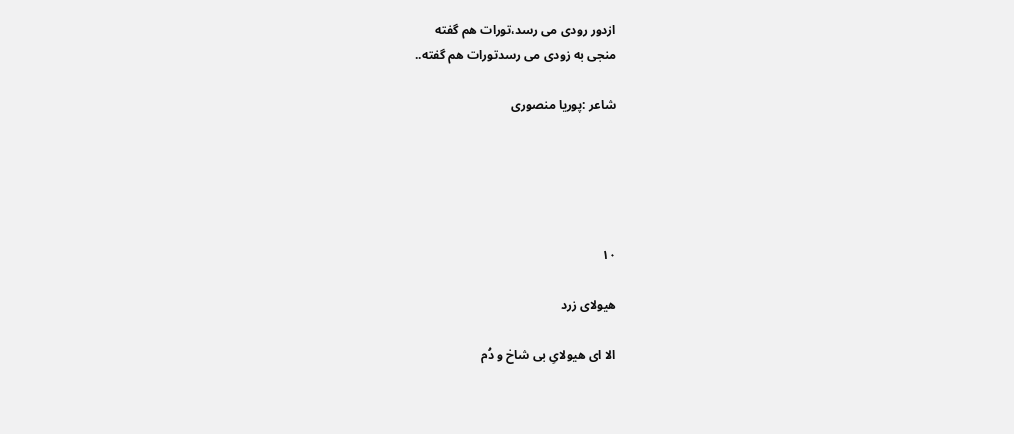ازدور رودی می رسد‌،تورات هم گفته
منجی به زودی می رسدتورات هم گفته..

شاعر :پوریا منصوری





۱۰

هیولای زرد

الا ای هیولایِ بی شاخ و دُم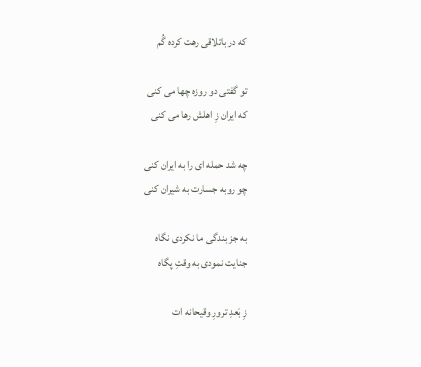که در باتلاقی رهت کرده گُم

تو گفتی دو روزه چها می کنی
که ایران زِ اهلش رها می کنی

چه شد حمله ای را به ایران کنی
چو روبه جسارت به شیران کنی

به جز بندگی ما نکردی نگاه
جنایت نمودی به وقتِ پگاه

زِ بَعدِ ترورِ وقیحانه ات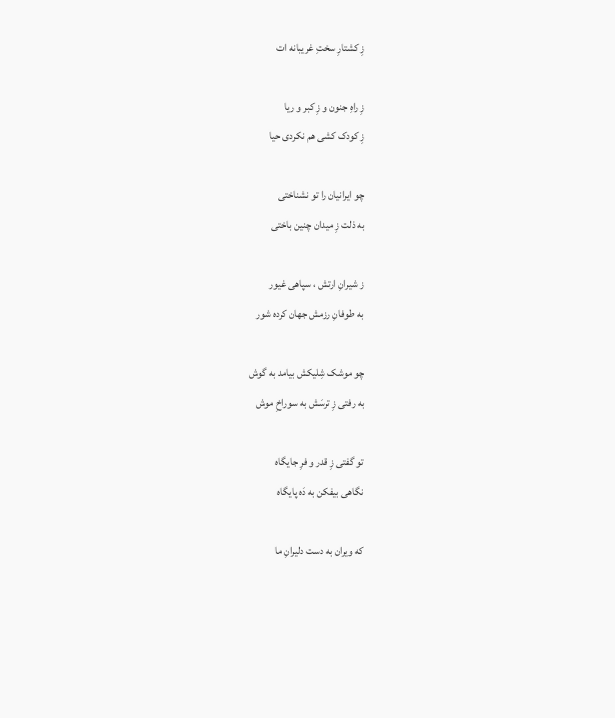زِ کشتارِ سختِ غریبانه ات

زِ راهِ جنون و زِ کبر و ریا
زِ کودک‌ کشی هم نکردی حیا

چو ایرانیان را تو نشناختی
به ذلت زِ میدان چنین باختی

ز شیرانِ ارتش ، سپاهی غیور
به طوفانِ رزمش جهان کرده شور

چو موشک شِلیکش بیامد به گوش
به رفتی زِ ترسَش به سوراخِ موش

تو گفتی زِ قدر و فرِ جایگاه
نگاهی بیفکن به دَه پایگاه

که ویران به دست دلیرانِ ما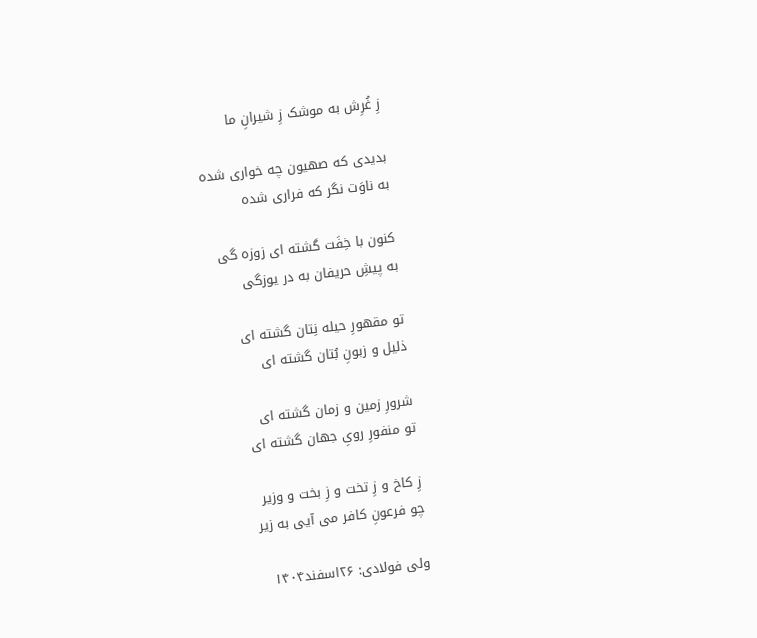زِ غُرِش به موشک زِ شیرانِ ما

بدیدی که صهیون چه خواری شده
به ناوَت نگر که فراری شده

کنون با خِفَت گشته ای زوزه گی
به پیشِ حریفان به در یوزگی

تو مقهورِ حیله نِتان گشته ای
ذلیل و زبونِ بُتان گشته ای

شرورِ زمین و زمان گشته ای
تو منفورِ رویِ جهان گشته ای

زِ کاخ و زِ تخت و زِ بخت و وزیر
چو فرعونِ کافر می آیی به زیر

ولی فولادی: ۲۶اسفند۱۴۰۴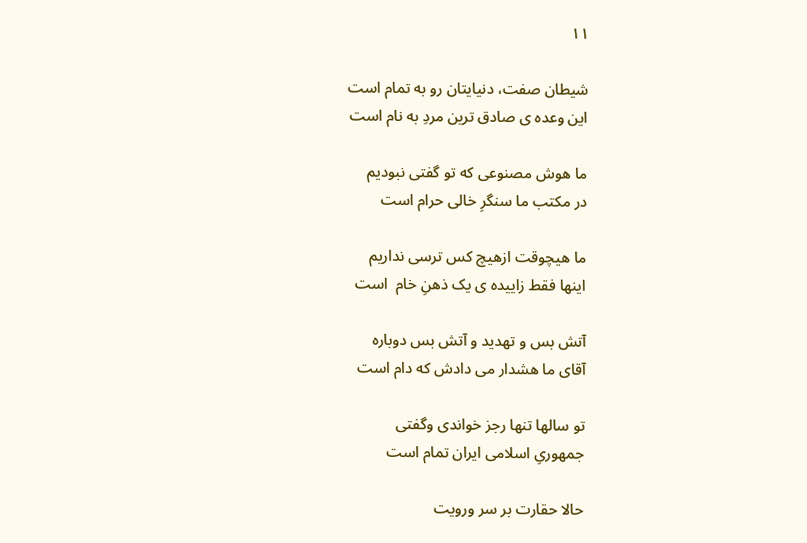۱۱

شیطان صفت، دنیایتان رو به تمام است
این وعده ی صادق ترین مردِ به نام است

ما هوش مصنوعی که تو گفتی نبودیم
در مکتب ما سنگرِ خالی حرام است

ما هیچوقت ازهیچ کس ترسی نداریم
اینها فقط زاییده ی یک ذهنِ خام  است

آتش بس و تهدید و آتش بس دوباره
آقای ما هشدار می دادش که دام است

تو سالها تنها رجز خواندی وگفتی
جمهوریِ اسلامی ایران تمام است

حالا حقارت بر سر ورویت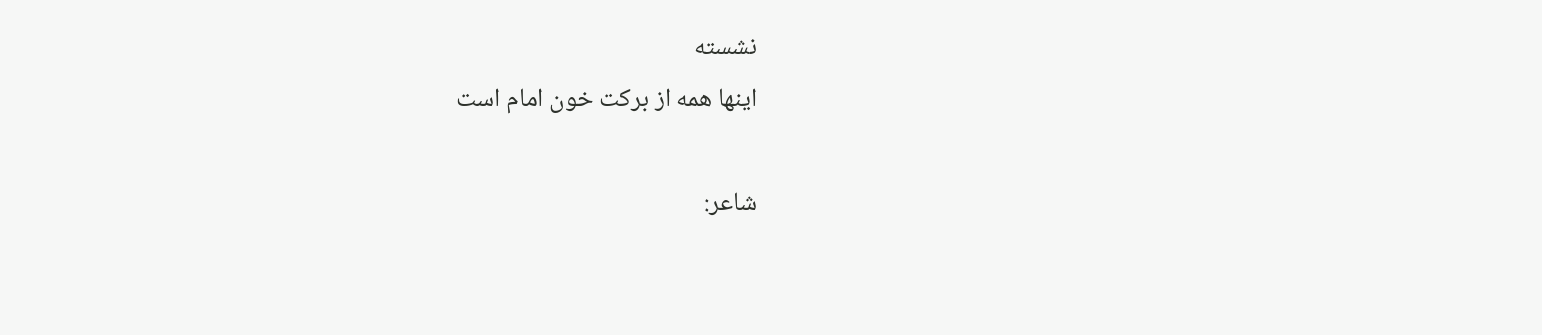نشسته
اینها همه از برکت خون امام است

شاعر: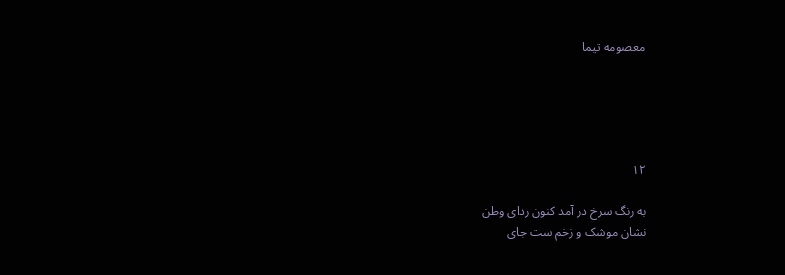معصومه تیما





۱۲

به رنگ سرخ در آمد کنون ردای وطن
نشان موشک و زخم ست جای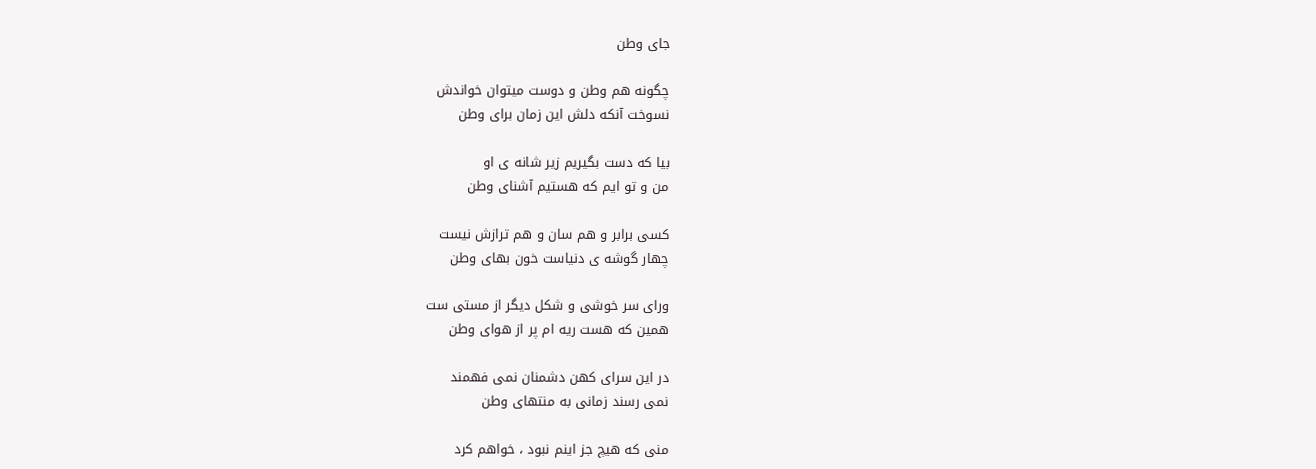جای وطن

چگونه هم وطن و دوست میتوان خواندش
نسوخت آنکه دلش این زمان برای وطن

بیا که دست بگیریم زیر شانه ی او
من و تو ایم که هستیم آشنای وطن

کسی برابر و هم سان و هم ترازش نیست
چهار گوشه ی دنیاست خون بهای وطن

ورای سر خوشی و شکل دیگر از مستی ست
همین که هست ریه ام پر از هوای وطن

در این سرای کهن دشمنان نمی فهمند
نمی رسند زمانی به منتهای وطن

منی که هیچ جز اینم نبود ، خواهم کرد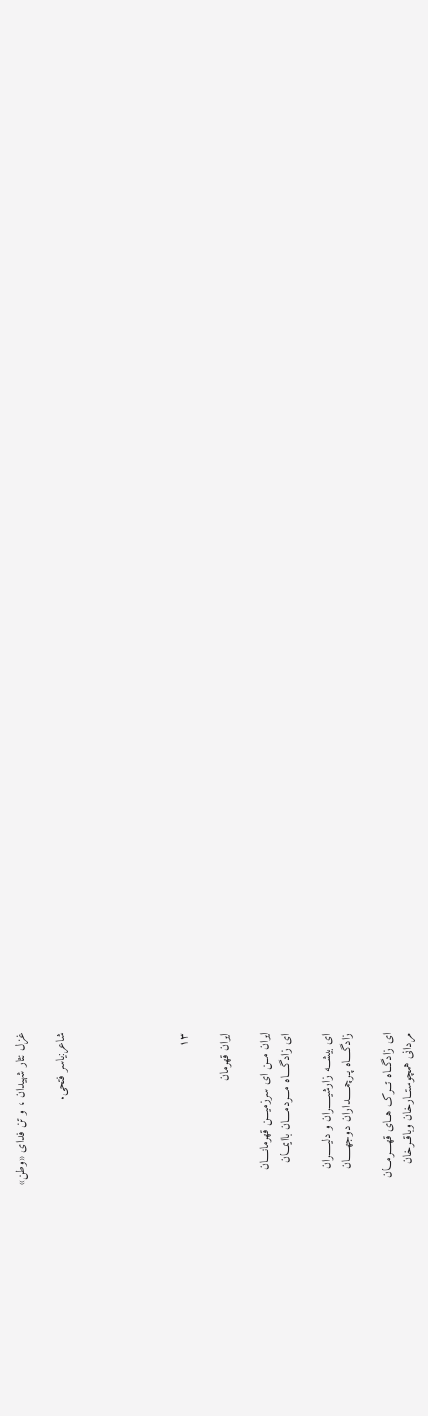غزل نثار شهیدان ، و تن فدای «وطن»

شاعر:یاسر فتحی.





۱۳

ایران قهرمان

ایران مــن ای سرزمیـــن قهرمانــــان
ای زادگــــاه مـــردمــــان باایمـــان

ای بیشـــه زارشیـــــران و دلیـــــران
زادگــــاه پـرچمـــــداران دوجهـــــان

ای زادگــاه تـــرک هــای قهــــرمـــان
مردانی همچوستــارخان وباقــرخان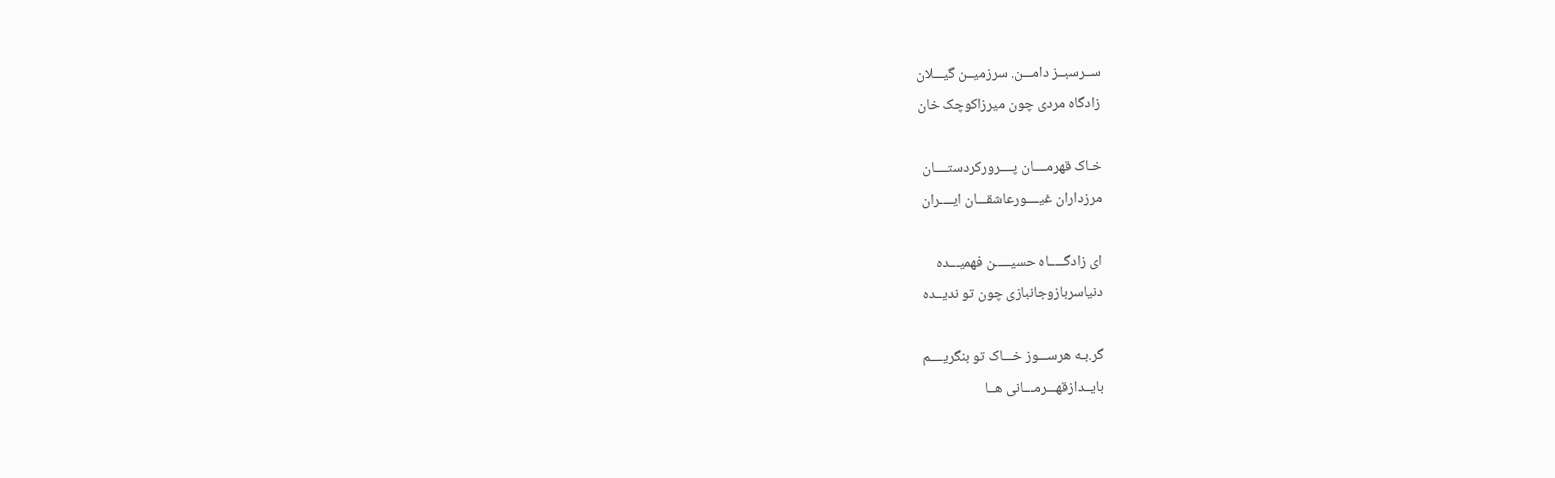ســرسبــز دامـــن. سرزمیــن گیـــلان
زادگاه مردی چون میرزاکوچک خان

خـاک قهرمــــان پــــرورکردستــــان
مرزداران غیــــورعاشقـــان ایــــران

ای زادگـــــاه حسیـــــن فهمیـــده
دنیاسربازوجانبازی چون تو ندیــده

گر.بـه هرســـوز خـــاک تو بنگریــــم
بایــدازقهـــرمـــانی هــا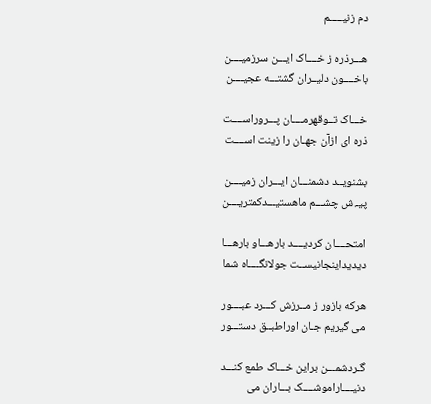دم زنیـــــم

هـــرذره ز خــــاک ایـــن سرزمیــــن
باخــــون دلیــران گشتـــه عجیــــن

خـــاک تــوقهرمــــان پـــروراســــت
ذره ای ازآن جهـان را زینت اســــت

بشنویــد دشمنـــان ایـــران زمیــــن
پیـ.ش چشـــم ماهستیـــدکمتریــــن

امتحــــان کردیــــد بارهـــاو بارهـــا
دیدیداینجانیســت جولانگــــاه شما

هرکه بازور ز مــرزش کـــرد عبــــور
می گیریم جـان اوراطبــق دستـــور

گـردشمـــن براین خـــاک طمع کنـــد
دنیــــاراموشــــک بـــاران می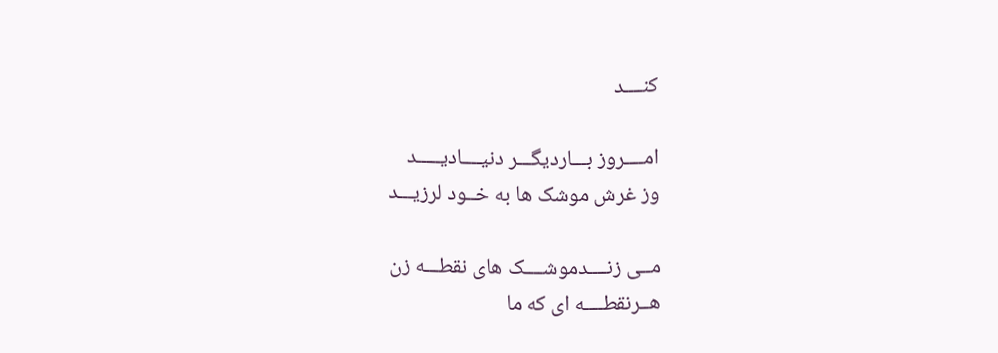کنــــد

امــــروز بـــاردیگـــر دنیــــادیـــــد
وز غرش موشک ها به خــود لرزیـــد

مــی زنــــدموشــــک های نقطـــه زن
هــرنقطــــه ای که ما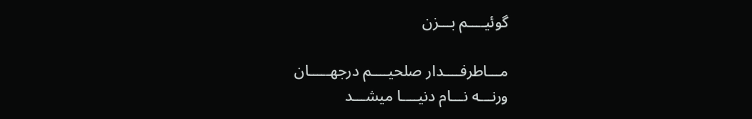گوئیــــم بـــزن

مـــاطرفــــدار صلحیــــم درجهـــــان
ورنـــه نـــام دنیــــا میشـــد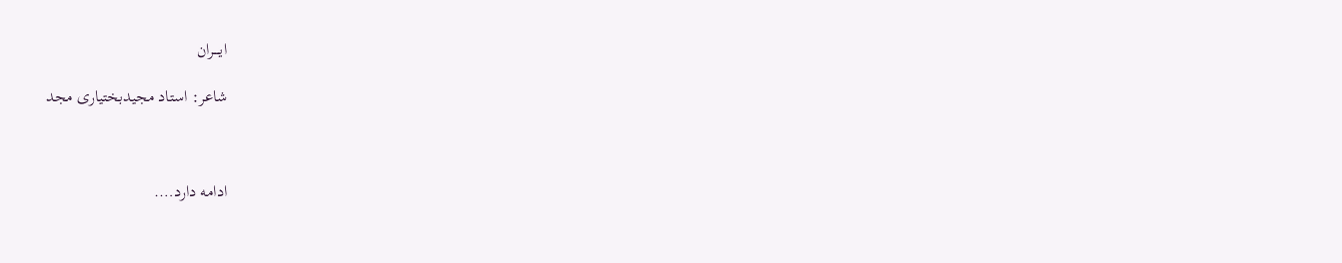ایــــران

شاعر: استاد مجیدبختیاری مجد



ادامه دارد….